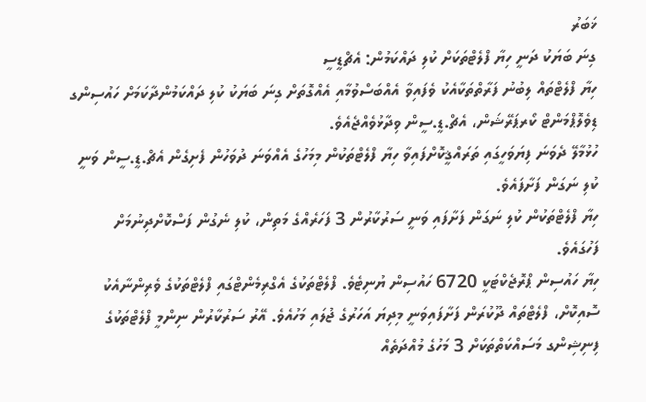ޚަބަރު
ގިނަ ބަޔަކު ދަނީ ހިޔާ ފްލެޓްތަކަށް ކުލި ދައްކަމުން: އެޗްޑީސީ
ހިޔާ ފްލެޓްތައް ލިބުނު ފަރާތްތަކާއެކު ވެފައިވާ އެއްބަސްވުމާއި އެއްގޮތަށް ގިނަ ބަޔަކު ކުލި ދައްކަމުންދާކަމަށް ހައުސިންގ ޑިވެލޮޕްމަންޓް ކޯރޕަރޭޝަން، އެޗް.ޑީ.ސީން ވިދާޅުވެއްޖެއެވެ.
ހުޅުމާލޭ ދެވަނަ ފިޔަވަހީގައި ތަރައްޤީކޮށްފައިވާ ހިޔާ ފްލެޓްތަކުން މިމަހުގެ އެއްވަނަ ދުވަހުން ފެށިގެން އެޗް.ޑީ.ސީން ވަނީ ކުލި ނަގަން ފަށާފައެވެ.
ހިޔާ ފްލެޓްތަކުން ކުލި ނަގަން ފަށާފައި ވަނީ ސަރުކާރުން 3 ފަހަރެއްގެ މަތިން، ކުލި ނެގުން ފަސްކޮށްދިނުމަށް ފަހުގައެވެ.
ހިޔާ ހައުސިން ޕްރޮޖެކްޓަކީ 6720 ހައުސިން ޔުނިޓެވެ. ފްލެޓްތަކުގެ އެގްރިމެންޓްގައި ފްލެޓްތަކުގެ ވެރިންނާއެކު ސޮއިކޮށް، ފްލެޓްތައް ދޫކުރަން ފަށާފައިވަނީ މިދިޔަ އަހަރުގެ ޖުލައި މަހުއެވެ. އޭރު ސަރުކާރުން ނިންމީ ފްލެޓްތަކުގެ ފިނިޝިންގ މަސައްކަތްތަކަށް 3 މަހުގެ މުއްދަތެއް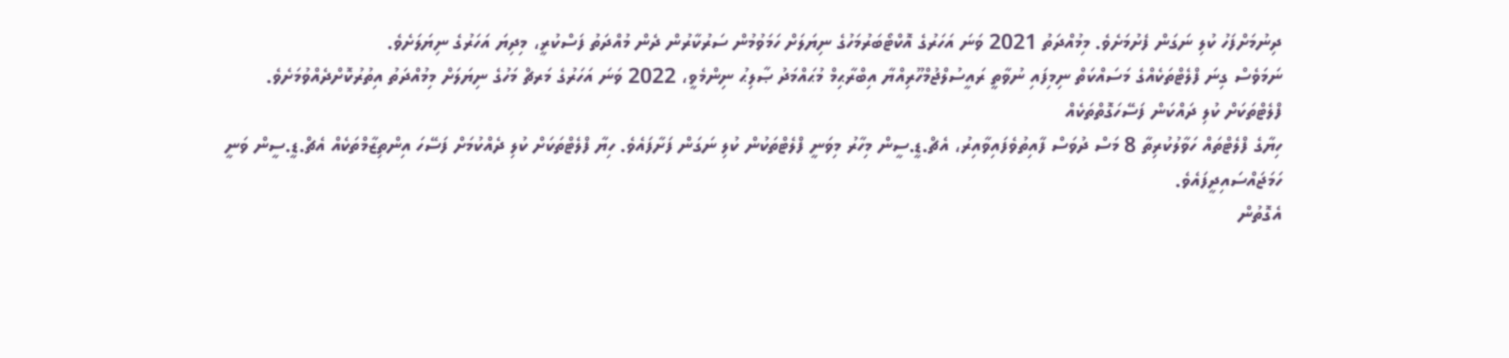ދިނުމަށްފަހު ކުލި ނަގަން ފެށުމަށެވެ. މިމުއްދަތު 2021 ވަނަ އަހަރުގެ އޮކްޓޯބަރުމަހުގެ ނިޔަލަށް ހަމަވުމުން ސަރުކާރުން ދެން މުއްދަތު ފަސްކުރީ، މިދިޔަ އަހަރުގެ ނިޔަލަށެވެ.
ނަމަވެސް ގިނަ ފްލެޓްތަކެއްގެ މަސައްކަތް ނިމިފައި ނުވާތީ ރައީސުލްޖުމްހޫރިއްޔާ އިބްރާޙިމް މުޙައްމަދު ޞާލިޙު ނިންމެވީ، 2022 ވަނަ އަހަރުގެ މަރޗް މަހުގެ ނިޔަލަށް މިމުއްދަތު އިތުރުކޮށްދެއްވުމަށެވެ.
ފްލެޓްތަކަށް ކުލި ދައްކަން ފަސޭހަގޮތްތަކެއް
ހިޔާގެ ފްލެޓްތައް ހަވާލުކުރިތާ 8 މަސް ދުވަސް ފާއިތުވެފައިވާއިރު، އެޗް.ޑީ.ސީން މިހާރު މިވަނީ ފްލެޓްތަކުން ކުލި ނަގަން ފަށާފައެވެ. ހިޔާ ފްލެޓްތަކަށް ކުލި ދެއްކުމަށް ފަސޭހަ އިންތިޒާމްތަކެއް އެޗް.ޑީ.ސީން ވަނީ ހަމަޖައްސައިދީފައެވެ.
އެގޮތުން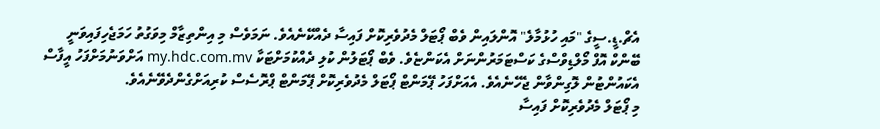އެޗް.ޑީ.ސީގެ "މައި ހުޅުމާލެ" އޮންލައިން ވެބް ޕޯޓަލް މެދުވެރިކޮށް ފައިސާ ދެއްކޭނެއެވެ. ނަމަވެސް މި އިންތިޒާމް މިވަގުތު ހަމަޖެހިފައިވަނީ ބޭންކް އޮފް މޯލްޑިވްސްގެ ކަސްޓަމަރުންނަށް އެކަންޏެވެ. ވެބް ޕޯޓަލުން ކުލި ދެއްކުމަށްޓަކާ my.hdc.com.mv އަށްވަނުމަށްފަހު އީފާސް އެކައުންޓުން ލޮގިންވާން ޖެހޭނެއެވެ. އެއަށްފަހު ޕޭމަންޓް ޕޯޓަލް މެދުވެރިކޮށް ޕޭމަންޓް ޕްރޮސެސް ކުރިއަށްގެންދެވޭނެއެވެ.
މި ޕޯޓަލް މެދުވެރިކޮށް ފައިސާ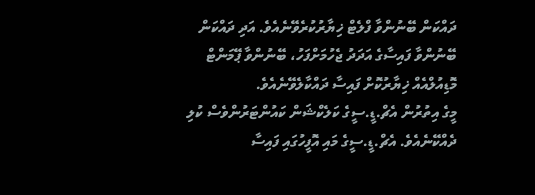ދައްކަން ބޭނުންވާ ފްލެޓް ޚިޔާރުކުރެވޭނެއެވެ. އަދި ދައްކަން ބޭނުންވާ ފައިސާގެ އަދަދު ޖެހުމަށްފަހު، ބޭނުންވާ ޕޭމަންޓް މޮޑިއުލްއެއް ޚިޔާރުކޮށް ފައިސާ ދައްކާލެވޭނެއެވެ.
މީގެ އިތުރުން އެޗް.ޑީ.ސީގެ ކަލެކްޝަން ކައުންޓަރުންވެސް ކުލި ދެއްކޭނެއެވެ. އެޗް.ޑީ.ސީގެ މައި އޮފީހުގައި ފައިސާ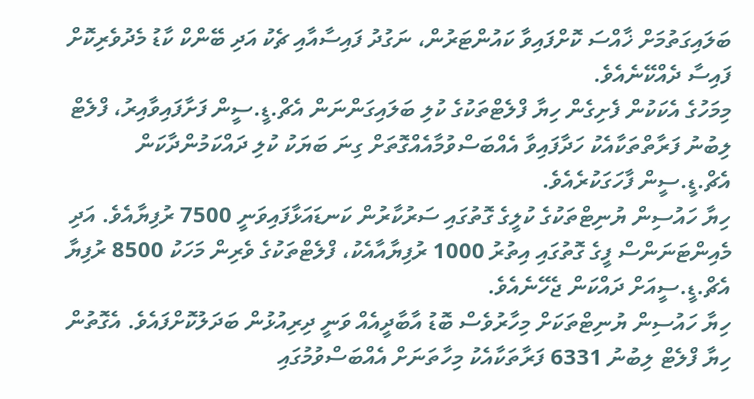ބަލައިގަތުމަށް ޚާއްސަ ކޮށްފައިވާ ކައުންޓަރުން، ނަގުދު ފައިސާއާއި ޗެކު އަދި ބޭންކް ކާޑު މެދުވެރިކޮށް ފައިސާ ދެއްކޭނެއެވެ.
މިމަހުގެ އެކަކުން ފެށިގެން ހިޔާ ފްލެޓްތަކުގެ ކުލި ބަލައިގަންނަން އެޗް.ޑީ.ސީން ފަށާފައިވާއިރު، ފްލެޓް ލިބުނު ފަރާތްތަކާއެކު ހަދާފައިވާ އެއްބަސްވުމާއެއްގޮތަށް ގިނަ ބަޔަކު ކުލި ދައްކަމުންދާކަން އެޗް.ޑީ.ސީން ފާހަގަކުރެއެވެ.
ހިޔާ ހައުސިން ޔުނިޓްތަކުގެ ކުލީގެ ގޮތުގައި ސަރުކާރުން ކަނޑައަޅާފައިވަނީ 7500 ރުފިޔާއެވެ. އަދި މެއިންޓަނަންސް ފީގެ ގޮތުގައި އިތުރު 1000 ރުފިޔާއާއެކު، ފްލެޓްތަކުގެ ވެރިން މަހަކު 8500 ރުފިޔާ އެޗް.ޑީ.ސީއަށް ދައްކަން ޖެހޭނެއެވެ.
ހިޔާ ހައުސިން ޔުނިޓްތަކަށް މިހާރުވެސް ބޮޑު އާބާދީއެއް ވަނީ ދިރިއުޅުން ބަދަލުކޮށްފައެވެ. އެގޮތުން ހިޔާ ފްލެޓް ލިބުނު 6331 ފަރާތަކާއެކު މިހާތަނަށް އެއްބަސްވުމުގައި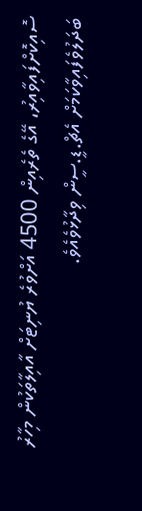ސޮއިކޮށްފައިވާއިރު، އޭގެ ތެރެއިން 4500 އަށްވުރެ ޔުނިޓަށް އާއިލާތަކުން މިހާރު ބަދަލުވެފައިވާކަމަށް އެޗް.ޑީ.ސީން ވިދާޅުވެއެވެ.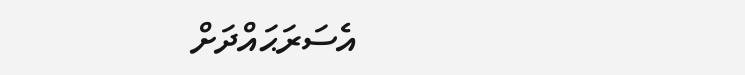އެސަރަޙައްދަށް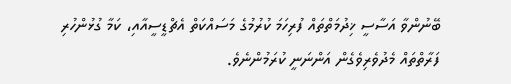ބޭނުންވާ އަސާސީ ޚިދުމަތްތައް ފުރިހަމަ ކުރުމުގެ މަސައްކަތް އެޗްޑީސީއާއި، ކަމާ ގުޅުންހުރި ފަރާތްތައް މެދުވެރިވެގެން އަންނަނީ ކުރަމުންނެވެ.